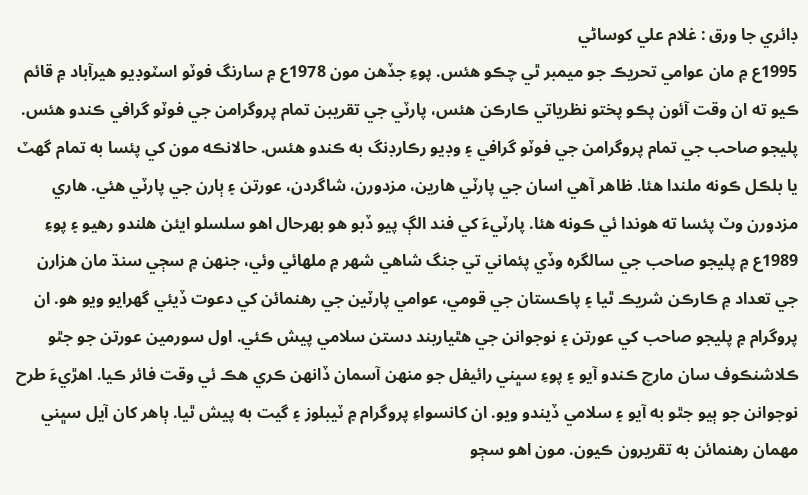ڊائري جا ورق : غلام علي کوساڻي
1995ع ۾ مان عوامي تحريڪ جو ميمبر ٿي چڪو هئس. پوءِ جڏهن مون 1978ع ۾ سارنگ فوٽو اسٽوڊيو هيرآباد ۾ قائم ڪيو ته ان وقت آئون پڪو پختو نظرياتي ڪارڪن هئس، پارٽي جي تقريبن تمام پروگرامن جي فوٽو گرافي ڪندو هئس. پليجو صاحب جي تمام پروگرامن جي فوٽو گرافي ۽ وڊيو رڪارڊنگ به ڪندو هئس. حالانڪه مون کي پئسا به تمام گهٽ يا بلڪل ڪونه ملندا هئا. ظاهر آهي اسان جي پارٽي هارين، مزدورن، شاگردن، عورتن ۽ ٻارن جي پارٽي هئي. هاري مزدورن وٽ پئسا ته هوندا ئي ڪونه هئا. پارٽيءَ کي فند الڳ پيو ڏبو هو بهرحال اهو سلسلو ايئن هلندو رهيو ۽ پوءِ 1989ع ۾ پليجو صاحب جي سالگره وڏي پئماني تي جنگ شاهي شهر ۾ ملهائي وئي، جنهن ۾ سڄي سنڌ مان هزارن جي تعداد ۾ ڪارڪن شريڪ ٿيا ۽ پاڪستان جي قومي، عوامي پارٽين جي رهنمائن کي دعوت ڏيئي گهرايو ويو هو. ان پروگرام ۾ پليجو صاحب کي عورتن ۽ نوجوانن جي هٿياربند دستن سلامي پيش ڪئي. اول سورمين عورتن جو جٿو ڪلاشنڪوف سان مارچ ڪندو آيو ۽ پوءِ سڀني رائيفل جو منهن آسمان ڏانهن ڪري هڪ ئي وقت فائر ڪيا. اهڙيءَ طرح نوجوانن جو ٻيو جٿو به آيو ۽ سلامي ڏيندو ويو. ان کانسواءِ پروگرام ۾ ٽيبلوز ۽ گيت به پيش ٿيا. ٻاهر کان آيل سڀني مهمان رهنمائن به تقريرون ڪيون. مون اهو سڄو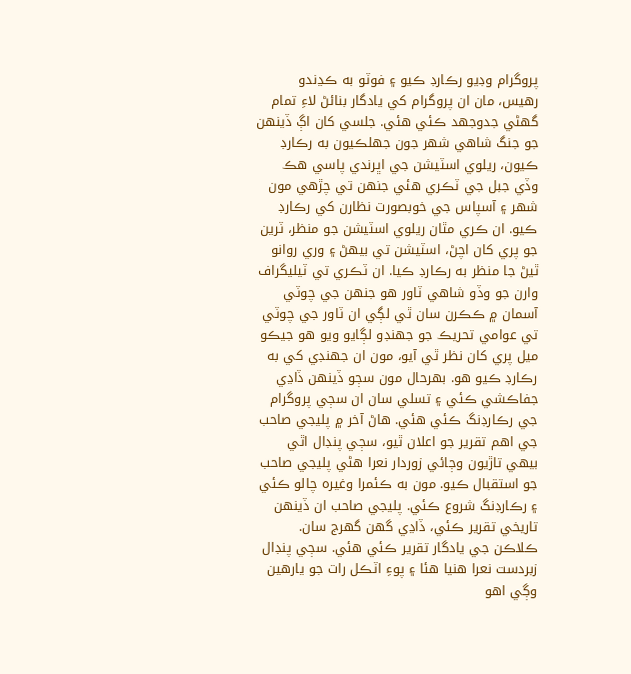پروگرام وڊيو رڪارڊ ڪيو ۽ فوٽو به ڪڍندو رهيس، مان ان پروگرام کي يادگار بنائڻ لاءِ تمام گهڻي جدوجهد ڪئي هئي. جلسي کان اڳ ڏينهن جو جنگ شاهي شهر جون جهلڪيون به رڪارڊ ڪيون، ريلوي اسٽيشن جي اڀرندي پاسي هڪ وڏي جبل جي ٽڪري هئي جنهن تي چڙهي مون شهر ۽ آسپاس جي خوبصورت نظارن کي رڪارڊ ڪيو. ان ڪري مٿان ريلوي اسٽيشن جو منظر، ٽرين جو پري کان اچڻ، اسٽيشن تي بيهڻ ۽ وري روانو ٿيڻ جا منظر به رڪارڊ ڪيا. ان ٽڪري تي ٽيليگراف وارن جو وڏو شاهي ٽاور هو جنهن جي چوٽي آسمان ۾ ڪڪرن سان ٿي لڳي ان ٽاور جي چوٽي تي عوامي تحريڪ جو جهنڊو لڳايو ويو هو جيڪو ميل پري کان نظر ٿي آيو، مون ان جهنڊي کي به رڪارڊ ڪيو هو. بهرحال مون سڄو ڏينهن ڏاڍي جفاڪشي ڪئي ۽ تسلي سان ان سڄي پروگرام جي رڪارڊنگ ڪئي هئي. هاڻ آخر ۾ پليجي صاحب جي اهم تقرير جو اعلان ٿيو، سڄي پنڊال اٿي بيهي تاڙيون وڄائي زوردار نعرا هڻي پليجي صاحب جو استقبال ڪيو. مون به ڪئمرا وغيره چالو ڪئي ۽ رڪارڊنگ شروع ڪئي. پليجي صاحب ان ڏينهن تاريخي تقرير ڪئي، ڏاڍي گهن گهرج سان. ڪلاڪن جي يادگار تقرير ڪئي هئي. سڄي پنڊال زبردست نعرا هنيا هئا ۽ پوءِ اٽڪل رات جو يارهين وڳي اهو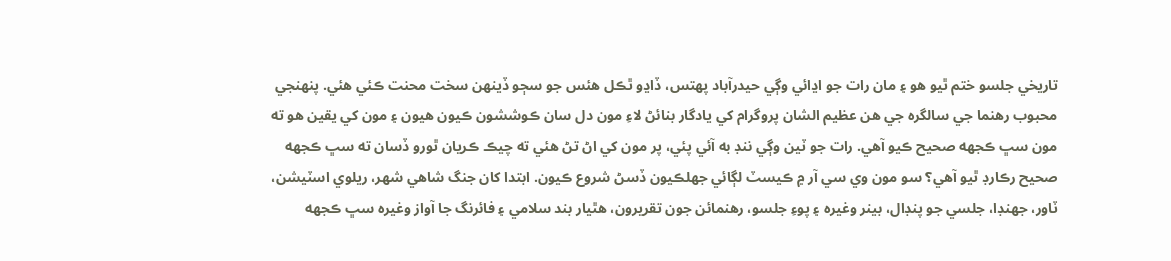تاريخي جلسو ختم ٿيو هو ۽ مان رات جو اڍائي وڳي حيدرآباد پهتس، ڏاڍو ٿڪل هئس جو سڄو ڏينهن سخت محنت ڪئي هئي. پنهنجي محبوب رهنما جي سالگره جي هن عظيم الشان پروگرام کي يادگار بنائڻ لاءِ مون دل سان ڪوششون ڪيون هيون ۽ مون کي يقين هو ته مون سڀ ڪجهه صحيح ڪيو آهي. رات جو ٽين وڳي ننڊ به آئي پئي، پر مون کي اڻ تڻ هئي ته چيڪ ڪريان ٿورو ڏسان ته سڀ ڪجهه صحيح رڪارڊ ٿيو آهي؟ سو مون وي سي آر ۾ ڪيسٽ لڳائي جهلڪيون ڏسڻ شروع ڪيون. ابتدا کان جنگ شاهي شهر، ريلوي اسٽيشن، ٽاور، جهنڊا، جلسي جو پنڊال، بينر وغيره ۽ پوءِ جلسو، رهنمائن جون تقريرون، هٿيار بند سلامي ۽ فائرنگ جا آواز وغيره سڀ ڪجهه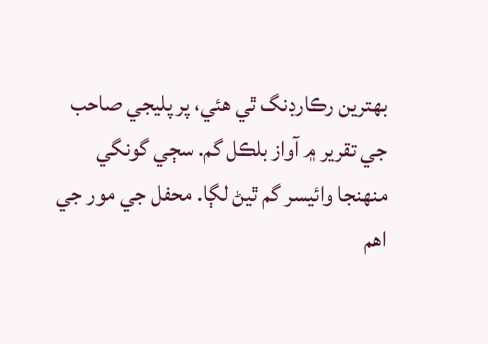بهترين رڪارڊنگ ٿي هئي، پر پليجي صاحب جي تقرير ۾ آواز بلڪل گم. سڄي گونگي منهنجا وائيسر گم ٿيڻ لڳا. محفل جي مور جي اهم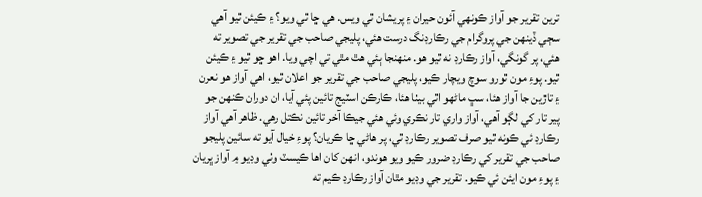ترين تقرير جو آواز ڪونهي آئون حيران ۽ پريشان ٿي ويس. هي ڇا ٿي ويو؟ ۽ ڪيئن ٿيو آهي سڄي ڏينهن جي پروگرام جي رڪارڊنگ درست هئي، پليجي صاحب جي تقرير جي تصوير ته هئي، پر گونگي، آواز رڪارڊ نه ٿيو هو. منهنجا ٻئي هٿ مٿي تي اچي ويا. اهو ڇو ٿيو ۽ ڪيئن ٿيو. پوءِ مون ٿورو سوچ ويچار ڪيو، پليجي صاحب جي تقرير جو اعلان ٿيو، اهي آواز هو نعرن ۽ تاڙين جا آواز هئا، سڀ ماڻهو اٿي بيٺا هئا، ڪارڪن اسٽيج تائين پئي آيا، ان دوران ڪنهن جو پير تار کي لڳو آهي، آواز واري تار نڪري وئي هئي جيڪا آخر تائين نڪتل رهي. ظاهر آهي آواز رڪارڊ ئي ڪونه ٿيو صرف تصوير رڪارڊ ٿي، پر هاڻي ڇا ڪريان؟ پوءِ خيال آيو ته سائين پليجو صاحب جي تقرير کي رڪارڊ ضرور ڪيو ويو هوندو، انهن کان اها ڪيسٽ وٺي وڊيو ۾ آواز ڀريان ۽ پوءِ مون ايئن ئي ڪيو. تقرير جي وڊيو مٿان آواز رڪارڊ ڪيم ته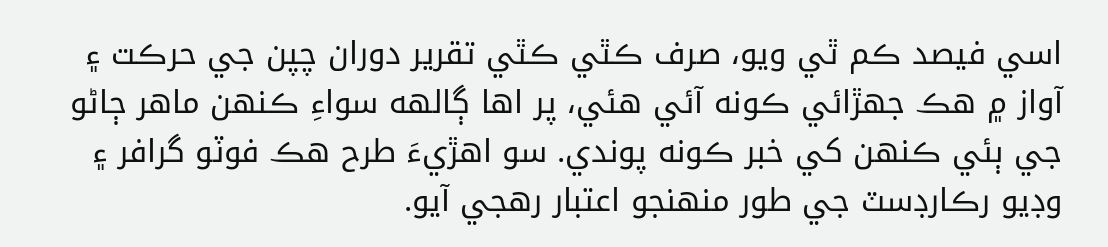اسي فيصد ڪم ٿي ويو، صرف ڪٿي ڪٿي تقرير دوران چپن جي حرڪت ۽ آواز ۾ هڪ جهڙائي ڪونه آئي هئي، پر اها ڳالهه سواءِ ڪنهن ماهر ڄاڻو جي ٻئي ڪنهن کي خبر ڪونه پوندي. سو اهڙيءَ طرح هڪ فوٽو گرافر ۽ وڊيو رڪارڊسٽ جي طور منهنجو اعتبار رهجي آيو.